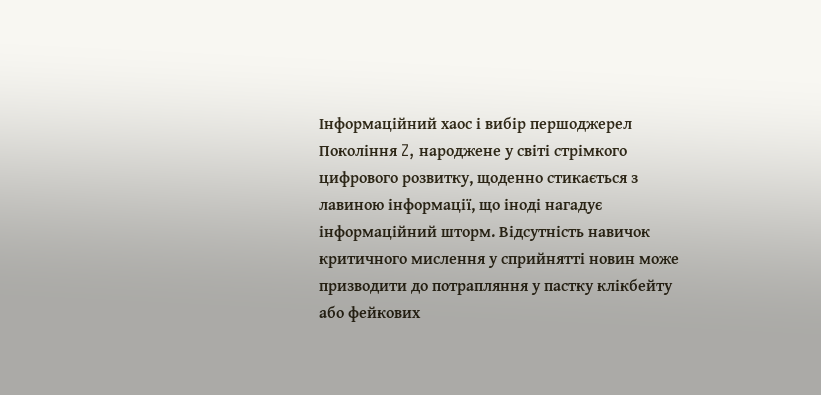Інформаційний хаос і вибір першоджерел
Покоління Z, народжене у світі стрімкого цифрового розвитку, щоденно стикається з лавиною інформації, що іноді нагадує інформаційний шторм. Відсутність навичок критичного мислення у сприйнятті новин може призводити до потрапляння у пастку клікбейту або фейкових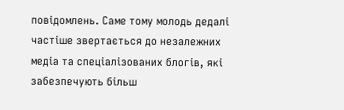повідомлень. Саме тому молодь дедалі частіше звертається до незалежних медіа та спеціалізованих блогів, які забезпечують більш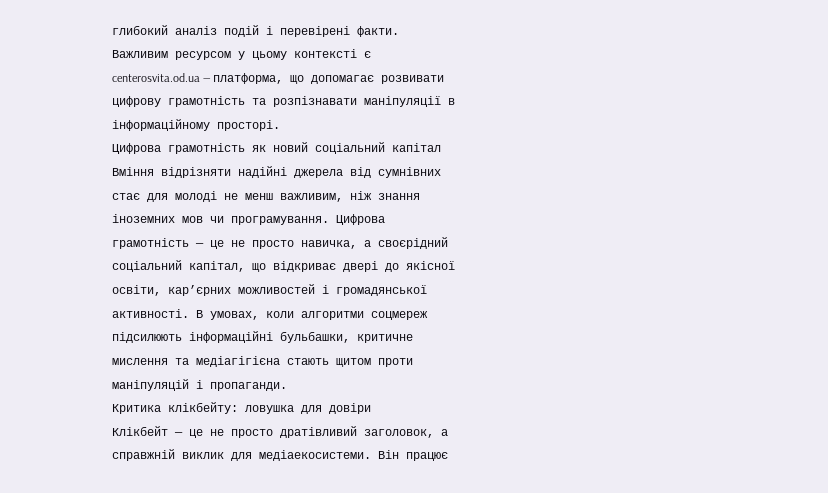глибокий аналіз подій і перевірені факти. Важливим ресурсом у цьому контексті є centerosvita.od.ua — платформа, що допомагає розвивати цифрову грамотність та розпізнавати маніпуляції в інформаційному просторі.
Цифрова грамотність як новий соціальний капітал
Вміння відрізняти надійні джерела від сумнівних стає для молоді не менш важливим, ніж знання іноземних мов чи програмування. Цифрова грамотність — це не просто навичка, а своєрідний соціальний капітал, що відкриває двері до якісної освіти, кар’єрних можливостей і громадянської активності. В умовах, коли алгоритми соцмереж підсилюють інформаційні бульбашки, критичне мислення та медіагігієна стають щитом проти маніпуляцій і пропаганди.
Критика клікбейту: ловушка для довіри
Клікбейт — це не просто дратівливий заголовок, а справжній виклик для медіаекосистеми. Він працює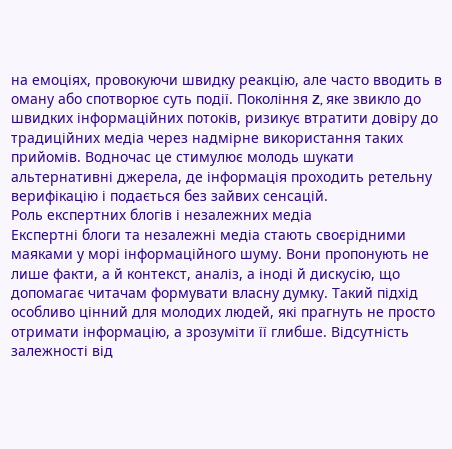на емоціях, провокуючи швидку реакцію, але часто вводить в оману або спотворює суть події. Покоління Z, яке звикло до швидких інформаційних потоків, ризикує втратити довіру до традиційних медіа через надмірне використання таких прийомів. Водночас це стимулює молодь шукати альтернативні джерела, де інформація проходить ретельну верифікацію і подається без зайвих сенсацій.
Роль експертних блогів і незалежних медіа
Експертні блоги та незалежні медіа стають своєрідними маяками у морі інформаційного шуму. Вони пропонують не лише факти, а й контекст, аналіз, а іноді й дискусію, що допомагає читачам формувати власну думку. Такий підхід особливо цінний для молодих людей, які прагнуть не просто отримати інформацію, а зрозуміти її глибше. Відсутність залежності від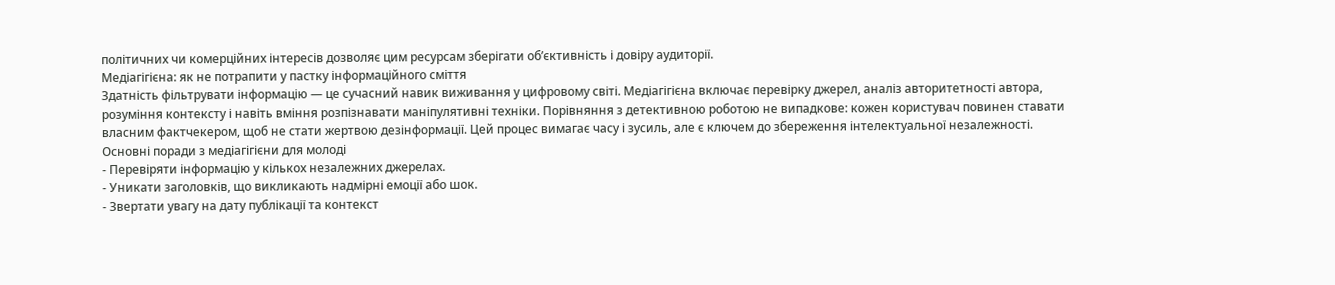політичних чи комерційних інтересів дозволяє цим ресурсам зберігати об’єктивність і довіру аудиторії.
Медіагігієна: як не потрапити у пастку інформаційного сміття
Здатність фільтрувати інформацію — це сучасний навик виживання у цифровому світі. Медіагігієна включає перевірку джерел, аналіз авторитетності автора, розуміння контексту і навіть вміння розпізнавати маніпулятивні техніки. Порівняння з детективною роботою не випадкове: кожен користувач повинен ставати власним фактчекером, щоб не стати жертвою дезінформації. Цей процес вимагає часу і зусиль, але є ключем до збереження інтелектуальної незалежності.
Основні поради з медіагігієни для молоді
- Перевіряти інформацію у кількох незалежних джерелах.
- Уникати заголовків, що викликають надмірні емоції або шок.
- Звертати увагу на дату публікації та контекст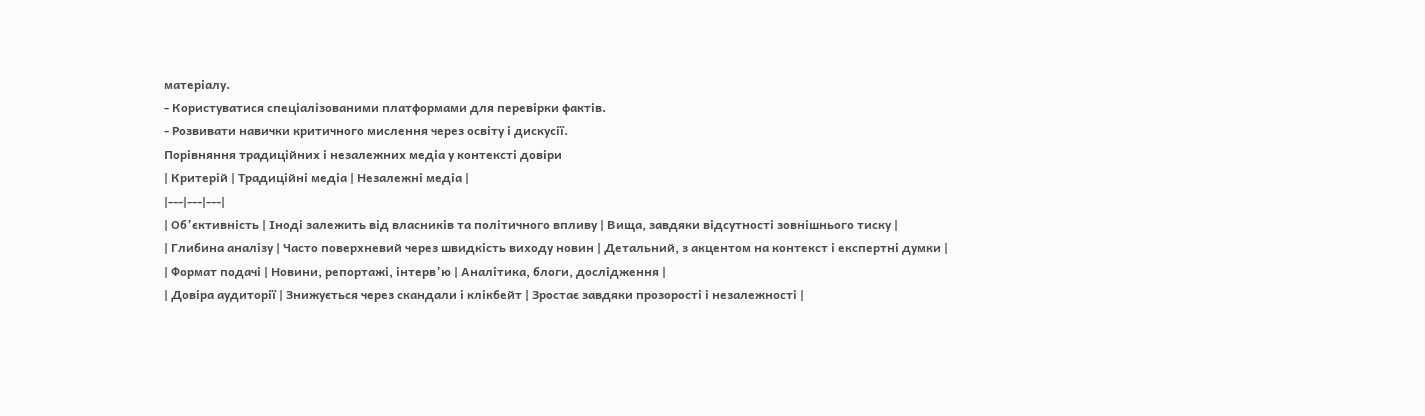матеріалу.
- Користуватися спеціалізованими платформами для перевірки фактів.
- Розвивати навички критичного мислення через освіту і дискусії.
Порівняння традиційних і незалежних медіа у контексті довіри
| Критерій | Традиційні медіа | Незалежні медіа |
|---|---|---|
| Об’єктивність | Іноді залежить від власників та політичного впливу | Вища, завдяки відсутності зовнішнього тиску |
| Глибина аналізу | Часто поверхневий через швидкість виходу новин | Детальний, з акцентом на контекст і експертні думки |
| Формат подачі | Новини, репортажі, інтерв’ю | Аналітика, блоги, дослідження |
| Довіра аудиторії | Знижується через скандали і клікбейт | Зростає завдяки прозорості і незалежності |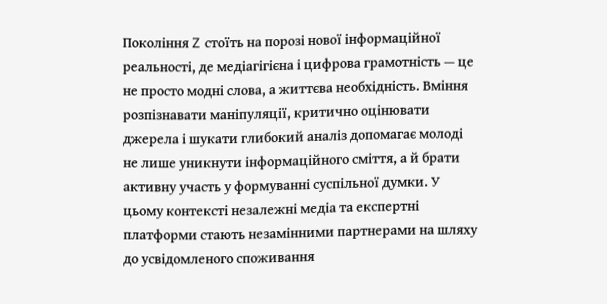Покоління Z стоїть на порозі нової інформаційної реальності, де медіагігієна і цифрова грамотність — це не просто модні слова, а життєва необхідність. Вміння розпізнавати маніпуляції, критично оцінювати джерела і шукати глибокий аналіз допомагає молоді не лише уникнути інформаційного сміття, а й брати активну участь у формуванні суспільної думки. У цьому контексті незалежні медіа та експертні платформи стають незамінними партнерами на шляху до усвідомленого споживання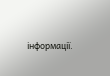інформації.